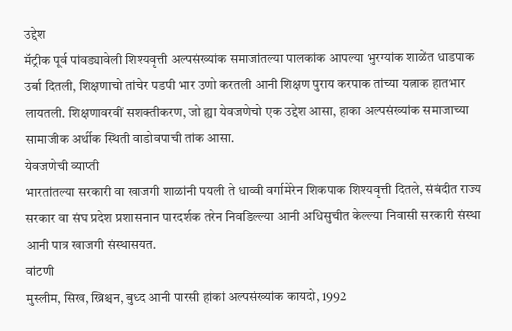उद्देश
मॅट्रीक पूर्व पांवड्यावेली शिश्यवृत्ती अल्पसंख्यांक समाजांतल्या पालकांक आपल्या भुरग्यांक शाळेंत धाडपाक उर्बा दितली, शिक्षणाचो तांचेर पडपी भार उणो करतली आनी शिक्षण पुराय करपाक तांच्या यत्नाक हातभार लायतली. शिक्षणावरवीं सशक्तीकरण, जो ह्या येवजणेचो एक उद्देश आसा, हाका अल्पसंख्यांक समाजाच्या सामाजीक अर्थीक स्थिती वाडोवपाची तांक आसा.
येवजणेची व्याप्ती
भारतांतल्या सरकारी वा खाजगी शाळांनी पयली ते धाव्वी वर्गामेरेन शिकपाक शिश्यवृत्ती दितले, संबंदीत राज्य सरकार वा संघ प्रदेश प्रशासनान पारदर्शक तरेन निवडिल्ल्या आनी अधिसुचीत केल्ल्या निवासी सरकारी संस्था आनी पात्र खाजगी संस्थासयत.
वांटणी
मुस्लीम, सिख, ख्रिश्चन, बुध्द आनी पारसी हांकां अल्पसंख्यांक कायदो, 1992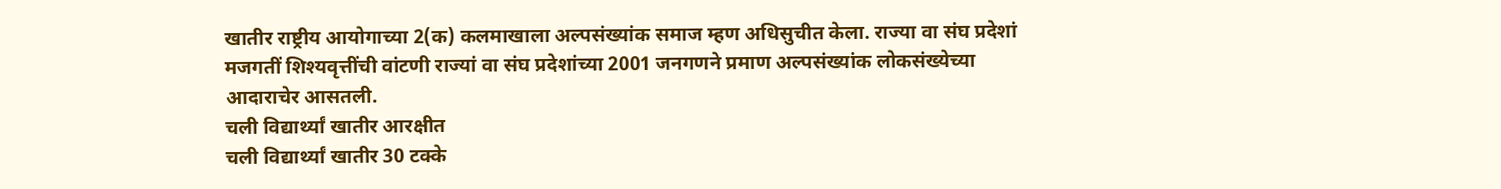खातीर राष्ट्रीय आयोगाच्या 2(क) कलमाखाला अल्पसंख्यांक समाज म्हण अधिसुचीत केला. राज्या वा संघ प्रदेशां मजगतीं शिश्यवृत्तींची वांटणी राज्यां वा संघ प्रदेशांच्या 2001 जनगणने प्रमाण अल्पसंख्यांक लोकसंख्येच्या आदाराचेर आसतली.
चली विद्यार्थ्यां खातीर आरक्षीत
चली विद्यार्थ्यां खातीर 30 टक्के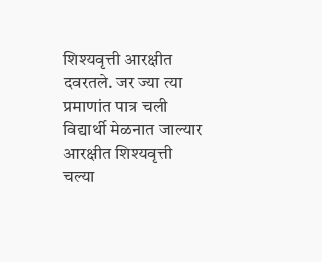शिश्यवृत्ती आरक्षीत दवरतले. जर ज्या त्या प्रमाणांत पात्र चली विद्यार्थी मेळनात जाल्यार आरक्षीत शिश्यवृत्ती चल्या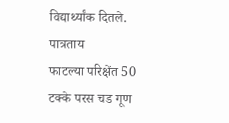विद्यार्थ्यांक दितले.
पात्रताय
फाटल्या परिक्षेंत 50 टक्के परस चड गूण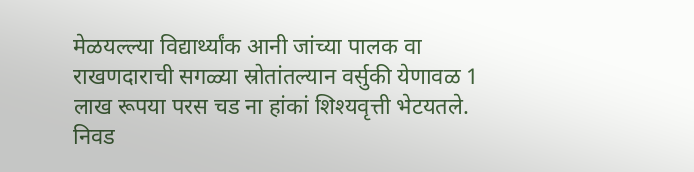मेळयल्ल्या विद्यार्थ्यांक आनी जांच्या पालक वा राखणदाराची सगळ्या स्रोतांतल्यान वर्सुकी येणावळ 1 लाख रूपया परस चड ना हांकां शिश्यवृत्ती भेटयतले.
निवड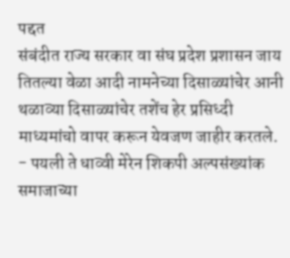पद्दत
संबंदीत राज्य सरकार वा संघ प्रदेश प्रशासन जाय तितल्या वेळा आदी नामनेच्या दिसाळ्यांचेर आनी थळाव्या दिसाळ्यांचेर तशेंच हेर प्रसिध्दी माध्यमांचो वापर करून येवजण जाहीर करतले.
- पयली ते धाव्वी मेरेन शिकपी अल्पसंख्यांक समाजाच्या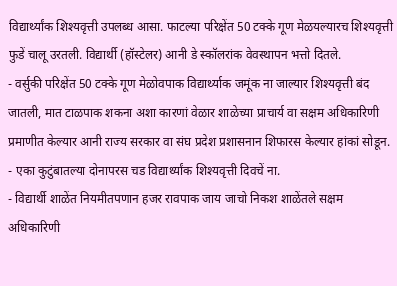विद्यार्थ्यांक शिश्यवृत्ती उपलब्ध आसा. फाटल्या परिक्षेंत 50 टक्के गूण मेळयल्यारच शिश्यवृत्ती फुडें चालू उरतली. विद्यार्थी (हॉस्टेलर) आनी डे स्कॉलरांक वेवस्थापन भत्तो दितले.
- वर्सुकी परिक्षेंत 50 टक्के गूण मेळोवपाक विद्यार्थ्याक जमूंक ना जाल्यार शिश्यवृत्ती बंद जातली, मात टाळपाक शकना अशा कारणां वेळार शाळेच्या प्राचार्य वा सक्षम अधिकारिणी प्रमाणीत केल्यार आनी राज्य सरकार वा संघ प्रदेश प्रशासनान शिफारस केल्यार हांकां सोडून.
- एका कुटुंबातल्या दोनापरस चड विद्यार्थ्यांक शिश्यवृत्ती दिवचें ना.
- विद्यार्थी शाळेंत नियमीतपणान हजर रावपाक जाय जाचो निकश शाळेंतले सक्षम अधिकारिणी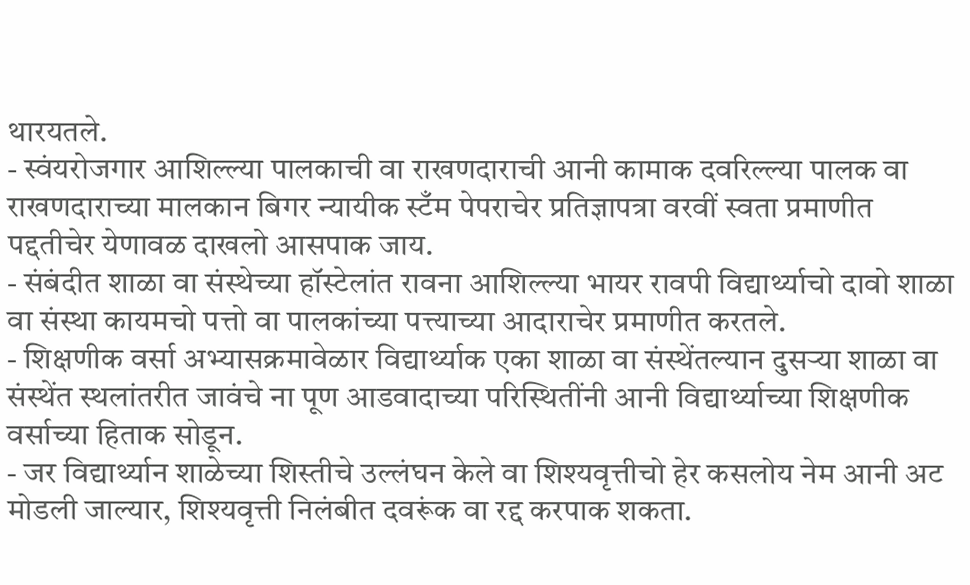थारयतले.
- स्वंयरोजगार आशिल्ल्या पालकाची वा राखणदाराची आनी कामाक दवरिल्ल्या पालक वा राखणदाराच्या मालकान बिगर न्यायीक स्टँम पेपराचेर प्रतिज्ञापत्रा वरवीं स्वता प्रमाणीत पद्दतीचेर येणावळ दाखलो आसपाक जाय.
- संबंदीत शाळा वा संस्थेच्या हॉस्टेलांत रावना आशिल्ल्या भायर रावपी विद्यार्थ्याचो दावो शाळा वा संस्था कायमचो पत्तो वा पालकांच्या पत्त्याच्या आदाराचेर प्रमाणीत करतले.
- शिक्षणीक वर्सा अभ्यासक्रमावेळार विद्यार्थ्याक एका शाळा वा संस्थेंतल्यान दुसऱ्या शाळा वा संस्थेंत स्थलांतरीत जावंचे ना पूण आडवादाच्या परिस्थितींनी आनी विद्यार्थ्याच्या शिक्षणीक वर्साच्या हिताक सोडून.
- जर विद्यार्थ्यान शाळेच्या शिस्तीचे उल्लंघन केले वा शिश्यवृत्तीचो हेर कसलोय नेम आनी अट मोडली जाल्यार, शिश्यवृत्ती निलंबीत दवरूंक वा रद्द करपाक शकता.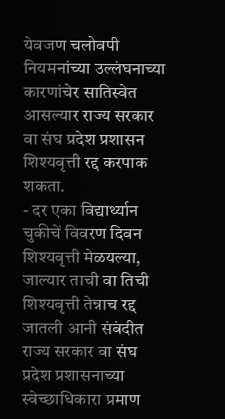येवजण चलोवपी नियमनांच्या उल्लंघनाच्या कारणांचेर सातिस्वेत आसल्यार राज्य सरकार वा संघ प्रदेश प्रशासन शिश्यवृत्ती रद्द करपाक शकता.
- दर एका विद्यार्थ्यान चुकीचें विवरण दिवन शिश्यवृत्ती मेळयल्या, जाल्यार ताची वा तिची शिश्यवृत्ती तेन्नाच रद्द जातली आनी संबंदीत राज्य सरकार वा संघ प्रदेश प्रशासनाच्या स्वेच्छाधिकारा प्रमाण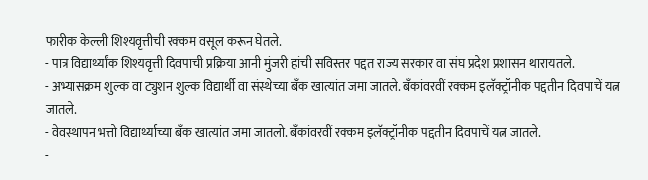फारीक केल्ली शिश्यवृत्तीची रक्कम वसूल करून घेतले.
- पात्र विद्यार्थ्यांक शिश्यवृत्ती दिवपाची प्रक्रिया आनी मुंजरी हांची सविस्तर पद्दत राज्य सरकार वा संघ प्रदेश प्रशासन थारायतले.
- अभ्यासक्रम शुल्क वा ट्युशन शुल्क विद्यार्थी वा संस्थेच्या बँक खात्यांत जमा जातले. बँकांवरवीं रक्कम इलॅक्ट्रॉनीक पद्दतीन दिवपाचें यत्न जातले.
- वेवस्थापन भत्तो विद्यार्थ्याच्या बँक खात्यांत जमा जातलो. बँकांवरवीं रक्कम इलॅक्ट्रॉनीक पद्दतीन दिवपाचें यत्न जातले.
-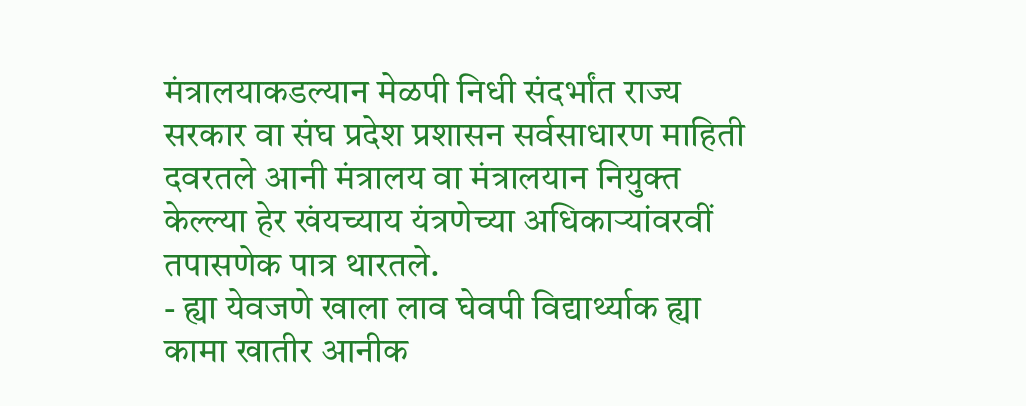मंत्रालयाकडल्यान मेळपी निधी संदर्भांत राज्य सरकार वा संघ प्रदेश प्रशासन सर्वसाधारण माहिती दवरतले आनी मंत्रालय वा मंत्रालयान नियुक्त केल्ल्या हेर खंयच्याय यंत्रणेच्या अधिकाऱ्यांवरवीं तपासणेक पात्र थारतले.
- ह्या येवजणे खाला लाव घेवपी विद्यार्थ्याक ह्या कामा खातीर आनीक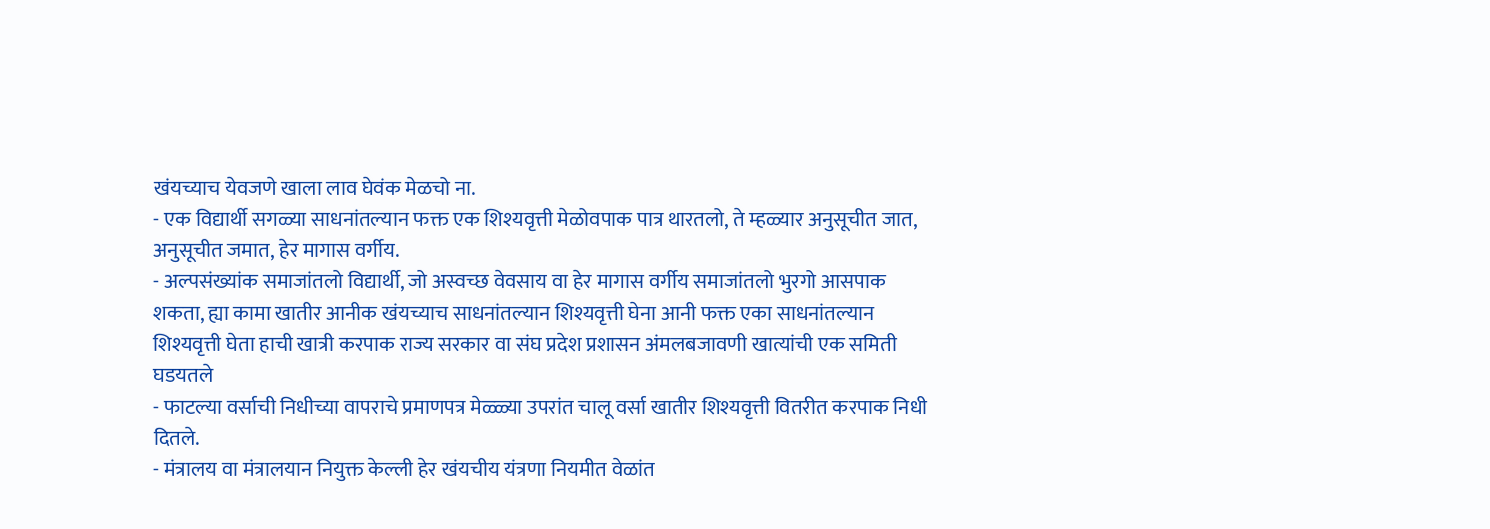खंयच्याच येवजणे खाला लाव घेवंक मेळचो ना.
- एक विद्यार्थी सगळ्या साधनांतल्यान फक्त एक शिश्यवृत्ती मेळोवपाक पात्र थारतलो, ते म्हळ्यार अनुसूचीत जात, अनुसूचीत जमात, हेर मागास वर्गीय.
- अल्पसंख्यांक समाजांतलो विद्यार्थी, जो अस्वच्छ वेवसाय वा हेर मागास वर्गीय समाजांतलो भुरगो आसपाक शकता, ह्या कामा खातीर आनीक खंयच्याच साधनांतल्यान शिश्यवृत्ती घेना आनी फक्त एका साधनांतल्यान शिश्यवृत्ती घेता हाची खात्री करपाक राज्य सरकार वा संघ प्रदेश प्रशासन अंमलबजावणी खात्यांची एक समिती घडयतले
- फाटल्या वर्साची निधीच्या वापराचे प्रमाणपत्र मेळ्ळ्या उपरांत चालू वर्सा खातीर शिश्यवृत्ती वितरीत करपाक निधी दितले.
- मंत्रालय वा मंत्रालयान नियुक्त केल्ली हेर खंयचीय यंत्रणा नियमीत वेळांत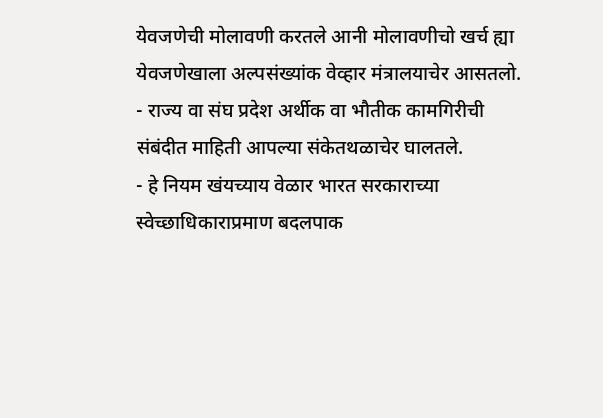येवजणेची मोलावणी करतले आनी मोलावणीचो खर्च ह्या येवजणेखाला अल्पसंख्यांक वेव्हार मंत्रालयाचेर आसतलो.
- राज्य वा संघ प्रदेश अर्थीक वा भौतीक कामगिरीची संबंदीत माहिती आपल्या संकेतथळाचेर घालतले.
- हे नियम खंयच्याय वेळार भारत सरकाराच्या स्वेच्छाधिकाराप्रमाण बदलपाक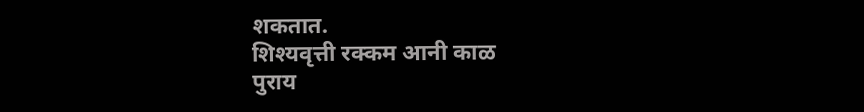शकतात.
शिश्यवृत्ती रक्कम आनी काळ
पुराय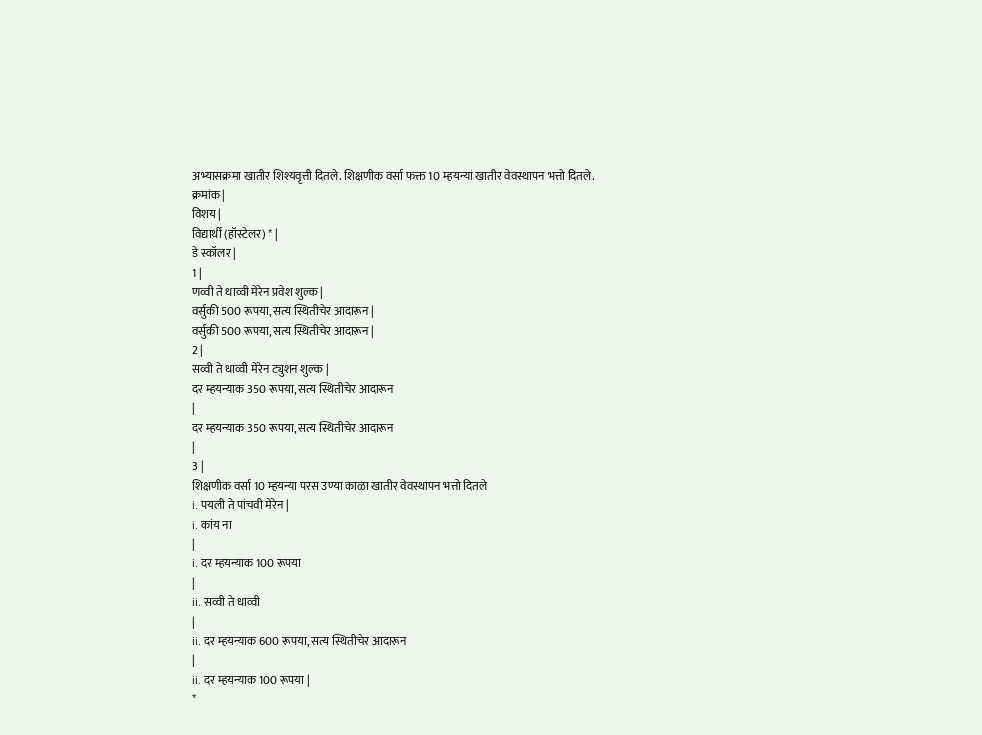अभ्यासक्रमा खातीर शिश्यवृत्ती दितले. शिक्षणीक वर्सा फक्त 10 म्हयन्यां खातीर वेवस्थापन भत्तो दितले.
क्रमांक |
विशय |
विद्यार्थी (हॉस्टेलर) * |
डे स्कॉलर |
1 |
णव्वी ते धाव्वी मेरेन प्रवेश शुल्क |
वर्सुकी 500 रूपया, सत्य स्थितीचेर आदारून |
वर्सुकी 500 रूपया, सत्य स्थितीचेर आदारून |
2 |
सव्वी ते धाव्वी मेरेन ट्युशन शुल्क |
दर म्हयन्याक 350 रूपया, सत्य स्थितीचेर आदारून
|
दर म्हयन्याक 350 रूपया, सत्य स्थितीचेर आदारून
|
3 |
शिक्षणीक वर्सा 10 म्हयन्या परस उण्या काळा खातीर वेवस्थापन भत्तो दितले
i. पयली ते पांचवी मेरेन |
i. कांय ना
|
i. दर म्हयन्याक 100 रूपया
|
ii. सव्वी ते धाव्वी
|
ii. दर म्हयन्याक 600 रूपया, सत्य स्थितीचेर आदारून
|
ii. दर म्हयन्याक 100 रूपया |
*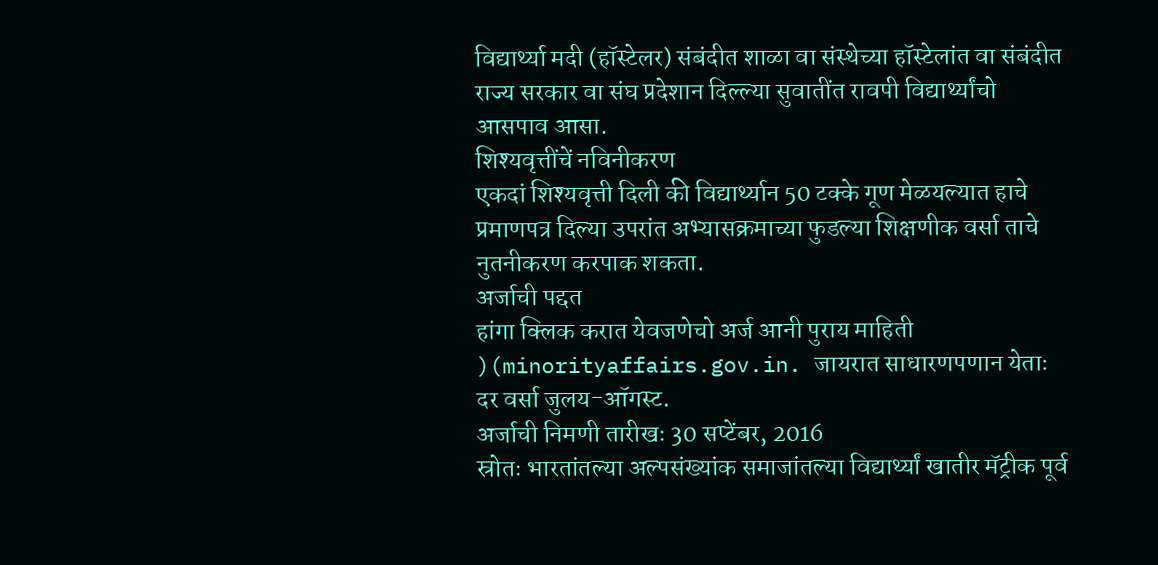विद्यार्थ्या मदी (हॉस्टेलर) संबंदीत शाळा वा संस्थेच्या हॉस्टेलांत वा संबंदीत राज्य सरकार वा संघ प्रदेशान दिल्ल्या सुवातींत रावपी विद्यार्थ्यांचो आसपाव आसा.
शिश्यवृत्तींचें नविनीकरण
एकदां शिश्यवृत्ती दिली की विद्यार्थ्यान 50 टक्के गूण मेळयल्यात हाचे प्रमाणपत्र दिल्या उपरांत अभ्यासक्रमाच्या फुडल्या शिक्षणीक वर्सा ताचे नुतनीकरण करपाक शकता.
अर्जाची पद्दत
हांगा क्लिक करात येवजणेचो अर्ज आनी पुराय माहिती )(minorityaffairs.gov.in. जायरात साधारणपणान येताः दर वर्सा जुलय-ऑगस्ट.
अर्जाची निमणी तारीखः 30 सप्टेंबर, 2016
स्रोतः भारतांतल्या अल्पसंख्यांक समाजांतल्या विद्यार्थ्यां खातीर मॅट्रीक पूर्व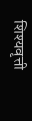शिश्यवृत्ती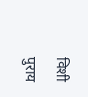विशी पुराय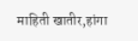माहिती खातीर,हांगा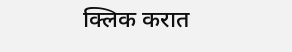क्लिक करात